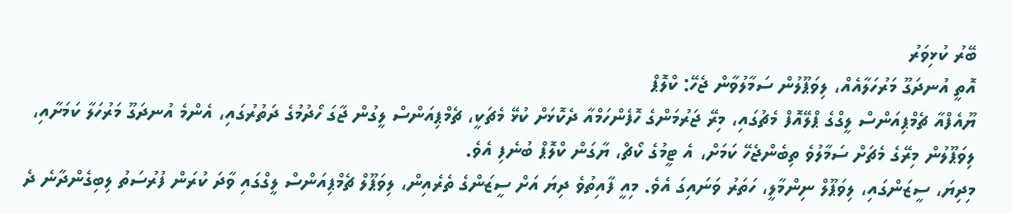ބޭރު ކުޅިވަރު
އޮތީ އުނދަގޫ މަރުހަލާއެއް، ލިވަޕޫލުން ސަމާލުވާން ޖެހޭ: ކްލޮޕް
ޔޫއެފްއާ ޗެމްޕިއަންސް ލީގްގެ ޕްލޭއޮފް މެޗުގައި، މިރޭ ޖަރުމަންގެ ހޮފެންހަމްއާ ދެކޮޅަށް ކުޅޭ މެޗަކީ، ޗެމްޕިއަންސް ލީގުން ޖާގަ ހޯދުމުގެ ދަތުރުގައި، އެންމެ އުނދަގޫ މަރުހަލާ ކަމަށާއި، ލިވަޕޫލުން މިރޭގެ މެޗަށް ސަމާލުވެ ތިބެންޖެހޭ ކަމަށް، އެ ޓީމުގެ ކޯޗް، ޔާގަން ކްލޮޕް ބުނެފި އެވެ.
މިދިޔަ، ސީޒަންގައި، ލިވަޕޫލް ނިންމާލީ، ހަތަރު ވަނައިގަ އެވެ. މިއީ ފާއިތުވެ ދިޔަ އަށް ސީޒަންގެ ތެރެއިން، ލިވަޕޫލް ޗެމްޕިއަންސް ލީގްގައި ވާދަ ކުރަން ފުރުސަތު ލިބިގެންދާނެ ދެ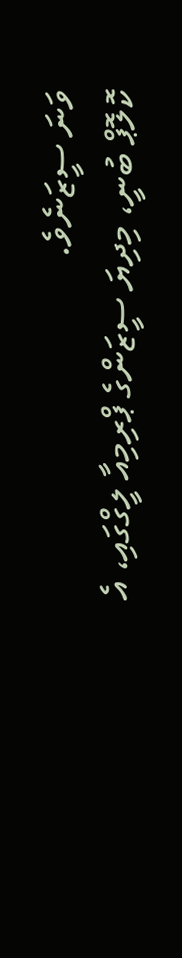ވަނަ ސީޒަނެވެ.
ކޮލޮޕް ބުނީ، މިދިޔަ ސީޒަންގެ ޕްރިމިއާ ލީގްގައި، އެ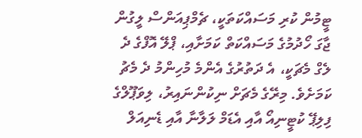ޓީމުން ކުރި މަސައްކަތަކީ، ޗެމްޕިއަންސް ލީގުން ޖާގަ ހޯދުމުގެ މަސައްކަތް ކަމަށާއި، ޕްލޭ އޮފްގެ ދެ ލެގް މެޗަކީ، އެ ދަތުރުގެ އެންމެ މުހިންމު ދެ މެޗު ކަމަށެވެ. މިރޭގެ މެޗަށް ނިކުންނައިރު، ލިވަޕޫލްގެ ފިލިޕޭ ކުޓީނިއޯ އާއި އެޑަމް ލަލާނާ އާއި ޑެނިއަލް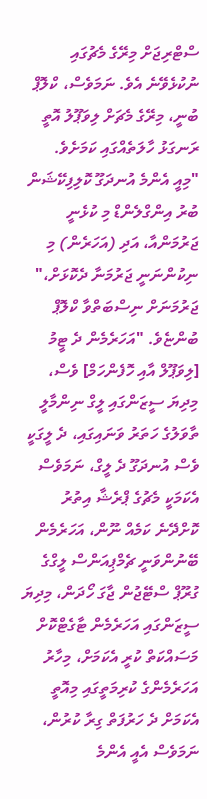ސްޓްރިޖަށް މިރޭގެ މެޗުގައި ނުކުޅެވޭނެ އެވެ. ނަމަވެސް، ކްލޮޕް ބުނީ، މިރޭގެ މެޗަށް ލިވަޕޫލު އޮތީ ރަނގަޅު ހާލަތެއްގައި ކަމަށެވެ.
"މިއީ އެންމެ އުނދަގޫ ކޮލިފިކޭޝަން ބުރު އިންގްލެންޑް މި ކުޅެނީ ޖަރުމަންއާ، އަދި (އަހަރެން) މި ނިކުންނަނީ ޖަރުމަނާ ދެކޮޅަށް،" ޖަރުމަނަށް ނިސްބަތްވާ ކްލޮޕް ބުންޏެވެ. "އަހަރެމެން ދެ ޓީމު [ލިވަޕޫލް އާއި ހޮފެންހަމް] ވެސް، މިދިޔަ ސީޒަންގައި ލީގް ނިންމާލީ ތާވަލުގެ ހަތަރު ވަނައިގައި، ދެ ލީގަކީ ވެސް އުނދަގޫ ދެ ލީގް، ނަމަވެސް އެކަމަކީ މެޗުގެ ޕްރެޝާ އިތުރު ކޮށްދޭނެ ކަމެއް ނޫން، އަހަރެމެން ބޭނުންވަނީ ޗެމްޕިއަންސް ލީގްގެ ގުރޫޕް ސްޓޭޖުން ޖާގަ ހޯދަން، މިދިޔަ ސީޒަންގައި އަހަރެމެން ޓާގެޓްކޮށް މަސައްކަތް ކުރީ އެކަމަށް، މިހާރު އަހަރެމެންގެ ކުރިމަތީގައި މިއޮތީ އެކަމަށް ދެ ހަރުފަތް ގިރާ ކުރުން، ނަމަވެސް އެއީ އެންމެ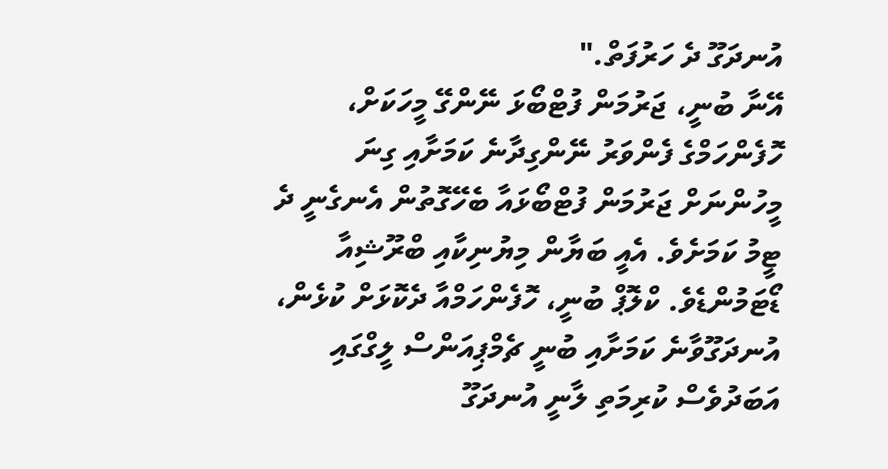އުނދަގޫ ދެ ހަރުފަތް."
އޭނާ ބުނީ، ޖަރުމަން ފުޓްބޯޅަ ނޭންގޭ މީހަކަށް، ހޮފެންހަމްގެ ފެންވަރު ނޭންގިދާނެ ކަމަށާއި ގިނަ މީހުންނަށް ޖަރުމަން ފުޓްބޯޅައާ ބެހޭގޮތުން އެނގެނީ ދެ ޓީމު ކަމަށެވެ. އެއީ ބަޔާން މިޔުނިކާއި ބްރޫޝިއާ ޑޯޓަމުންޑެވެ. ކްލޮޕް ބުނީ، ހޮފެންހަމްއާ ދެކޮޅަށް ކުޅެން، އުނދަގޫވާނެ ކަމަށާއި ބުނީ ޗެމްޕިއަންސް ލީގްގައި އަބަދުވެސް ކުރިމަތި ލާނީ އުނދަގޫ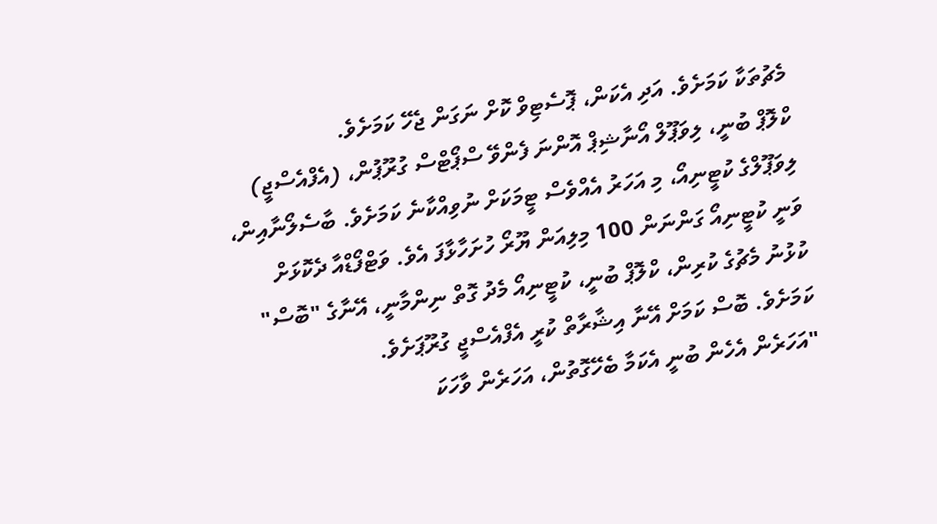މެޗުތަކާ ކަމަށެވެ. އަދި އެކަން، ޕޮސެޓިވް ކޮށް ނަގަން ޖެހޭ ކަމަށެވެ.
ކްލޮޕް ބުނީ، ލިވަޕޫލް އޯނާޝިޕް އޮންނަ ފެންވޭ ސްޕޯޓްސް ގުރޫޕުން، (އެފްއެސްޖީ) ލިވަޕޫލްގެ ކުޓީނިއޯ، މި އަހަރު އެއްވެސް ޓީމަކަށް ނުވިއްކާނެ ކަމަށެވެ. ބާސެލޯނާއިން، ވަނީ ކުޓީނިއޯ ގަންނަން 100 މިލިއަން ޔޫރޯ ހުށަހާޅާފަ އެވެ. ވަޓްފޯޑްއާ ދެކޮޅަށް ކުޅުނު މެޗުގެ ކުރިން، ކްލޮޕް ބުނީ، ކުޓީނިއޯ މެދު ގޮތް ނިންމާނީ، އޭނާގެ "ބޮސް" ކަމަށެވެ. ބޮސް ކަމަށް އޭނާ އިޝާރާތް ކުރީ އެފްއެސްޖީ ގުރޫޕަށެވެ.
"އަހަރެން އެހެން ބުނީ އެކަމާ ބެހޭގޮތުން، އަހަރެން ވާހަކަ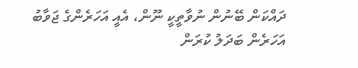ދައްކަން ބޭނުން ނުވާތީކީ ނޫން، އެއީ އަހަރެންގެ ޖަވާބު އަހަރެން ބަދަލު ކުރަން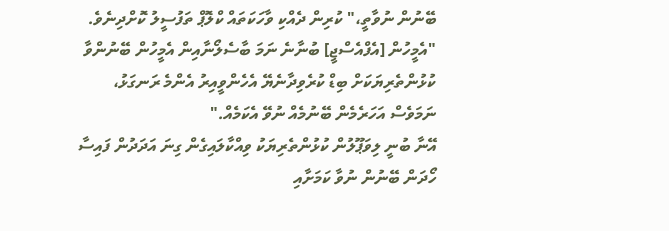ބޭނުން ނުވާތީ،" ކުރިން ދެއްކި ވާހަކަތައް ކްލޮޕް ތަފުސީލު ކޮށްދިނެވެ. "އެމީހުން [އެފްއެސްޖީ] ބުނާނެ ނަމަ ބާސެލޯނާއިން އެމީހުން ބޭނުންވާ ކުޅުންތެރިޔަކަށް ބިޑް ކުރެވިދާނެޔޭ އެހެންވީއިރު އެންމެ ރަނގަޅު، ނަމަވެސް އަހަރެމެން ބޭނުމެއް ނުވޭ އެކަމެއް."
އޭނާ ބުނީ ލިވަޕޫލުން ކުޅުންތެރިޔަކު ވިއްކާލައިގެން ގިނަ އަދަދުން ފައިސާ ހޯދަން ބޭނުން ނުވާ ކަމަށާއި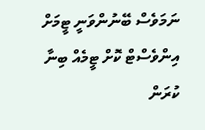ނަމަވެސް ބޭނުންވަނީ ޓީމަށް އިންވެސްޓް ކޮށް ޓީމެއް ބިނާ ކުރަން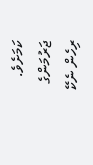ކަމަށެވެ.
ޖަރުމަންގެ ރިހެން ނެކޭ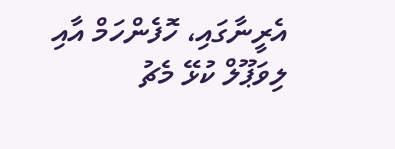އެރީނާގައި، ހޮފެންހަމް އާއި ލިވަޕޫލް ކުޅޭ މެޗު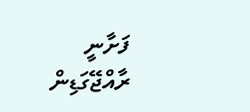ފަށާނީ ރާއްޖޭގަޑިން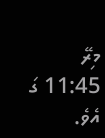މިރޭ 11:45 ގަ އެވެ.